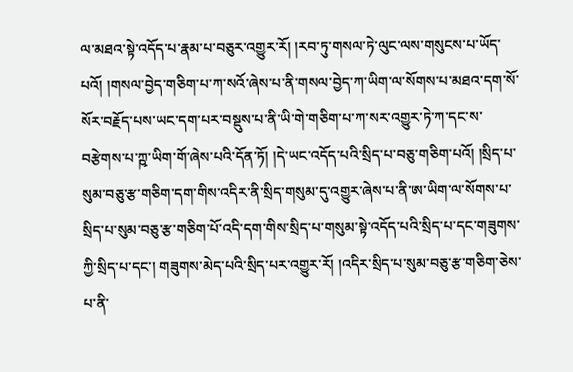ལ་མཐའ་སྟེ་འདོད་པ་རྣམ་པ་བཅུར་འགྱུར་རོ། །རབ་ཏུ་གསལ་ཏེ་ལུང་ལས་གསུངས་པ་ཡོད་པའོ། །གསལ་བྱེད་གཅིག་པ་ཀ་སའོ་ཞེས་པ་ནི་གསལ་བྱེད་ཀ་ཡིག་ལ་སོགས་པ་མཐའ་དག་སོ་སོར་བརྗོད་པས་ཡང་དག་པར་བསྡུས་པ་ནི་ཡི་གེ་གཅིག་པ་ཀ་སར་འགྱུར་ཏེ་ཀ་དང་ས་བརྩེགས་པ་ཀྵ་ཡིག་གོ་ཞེས་པའི་དོན་ཏོ། །དེ་ཡང་འདོད་པའི་སྲིད་པ་བཅུ་གཅིག་པའོ། །སྲིད་པ་སུམ་བཅུ་རྩ་གཅིག་དག་གིས་འདིར་ནི་སྲིད་གསུམ་དུ་འགྱུར་ཞེས་པ་ནི་ཨ་ཡིག་ལ་སོགས་པ་སྲིད་པ་སུམ་བཅུ་རྩ་གཅིག་པོ་འདི་དག་གིས་སྲིད་པ་གསུམ་སྟེ་འདོད་པའི་སྲིད་པ་དང་གཟུགས་ཀྱི་སྲིད་པ་དང་། གཟུགས་མེད་པའི་སྲིད་པར་འགྱུར་རོ། །འདིར་སྲིད་པ་སུམ་བཅུ་རྩ་གཅིག་ཅེས་པ་ནི་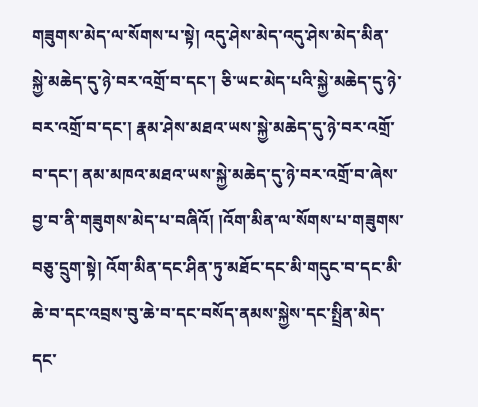གཟུགས་མེད་ལ་སོགས་པ་སྟེ། འདུ་ཤེས་མེད་འདུ་ཤེས་མེད་མིན་སྐྱེ་མཆེད་དུ་ཉེ་བར་འགྲོ་བ་དང་། ཅི་ཡང་མེད་པའི་སྐྱེ་མཆེད་དུ་ཉེ་བར་འགྲོ་བ་དང་། རྣམ་ཤེས་མཐའ་ཡས་སྐྱེ་མཆེད་དུ་ཉེ་བར་འགྲོ་བ་དང་། ནམ་མཁའ་མཐའ་ཡས་སྐྱེ་མཆེད་དུ་ཉེ་བར་འགྲོ་བ་ཞེས་བྱ་བ་ནི་གཟུགས་མེད་པ་བཞིའོ། །འོག་མིན་ལ་སོགས་པ་གཟུགས་བཅུ་དྲུག་སྟེ། འོག་མིན་དང་ཤིན་ཏུ་མཐོང་དང་མི་གདུང་བ་དང་མི་ཆེ་བ་དང་འབྲས་བུ་ཆེ་བ་དང་བསོད་ནམས་སྐྱེས་དང་སྤྲིན་མེད་དང་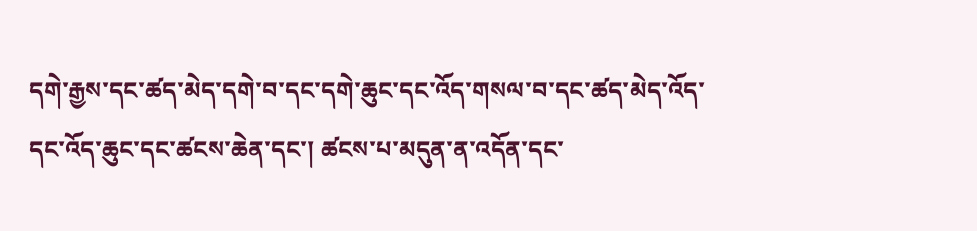དགེ་རྒྱས་དང་ཚད་མེད་དགེ་བ་དང་དགེ་ཆུང་དང་འོད་གསལ་བ་དང་ཚད་མེད་འོད་དང་འོད་ཆུང་དང་ཚངས་ཆེན་དང་། ཚངས་པ་མདུན་ན་འདོན་དང་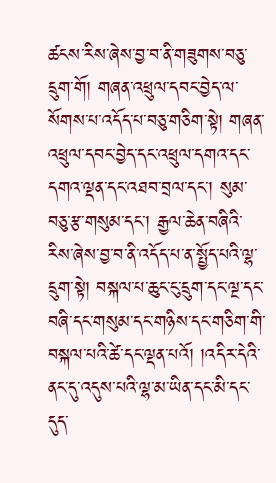ཚངས་རིས་ཞེས་བྱ་བ་ནི་གཟུགས་བཅུ་དྲུག་གོ། གཞན་འཕྲུལ་དབང་བྱེད་ལ་སོགས་པ་འདོད་པ་བཅུ་གཅིག་སྟེ། གཞན་འཕྲུལ་དབང་བྱེད་དང་འཕྲུལ་དགའ་དང་དགའ་ལྡན་དང་འཐབ་བྲལ་དང་། སུམ་བཅུ་རྩ་གསུམ་དང་། རྒྱལ་ཆེན་བཞིའི་རིས་ཞེས་བྱ་བ་ནི་འདོད་པ་ན་སྤྱོད་པའི་ལྷ་དྲུག་སྟེ། བསྐལ་པ་ཆུང་ངུ་དྲུག་དང་ལྔ་དང་བཞི་དང་གསུམ་དང་གཉིས་དང་གཅིག་གི་བསྐལ་པའི་ཚེ་དང་ལྡན་པའོ། །འདིར་དེའི་ནང་དུ་འདུས་པའི་ལྷ་མ་ཡིན་དང་མི་དང་དུད་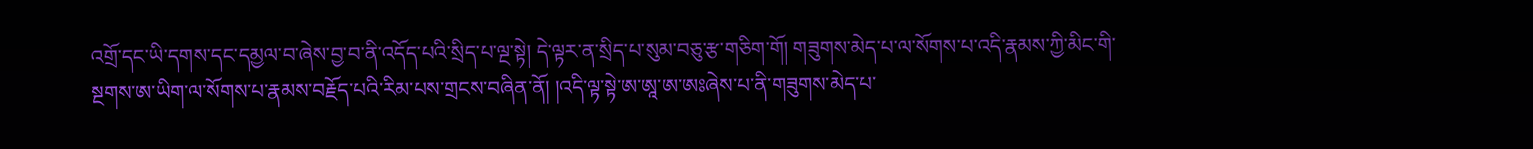འགྲོ་དང་ཡི་དགས་དང་དམྱལ་བ་ཞེས་བྱ་བ་ནི་འདོད་པའི་སྲིད་པ་ལྔ་སྟེ། དེ་ལྟར་ན་སྲིད་པ་སུམ་བཅུ་རྩ་གཅིག་གོ། གཟུགས་མེད་པ་ལ་སོགས་པ་འདི་རྣམས་ཀྱི་མིང་གི་སྔགས་ཨ་ཡིག་ལ་སོགས་པ་རྣམས་བརྗོད་པའི་རིམ་པས་གྲངས་བཞིན་ནོ། །འདི་ལྟ་སྟེ་ཨ་ཨཱ་ཨ་ཨཿཞེས་པ་ནི་གཟུགས་མེད་པ་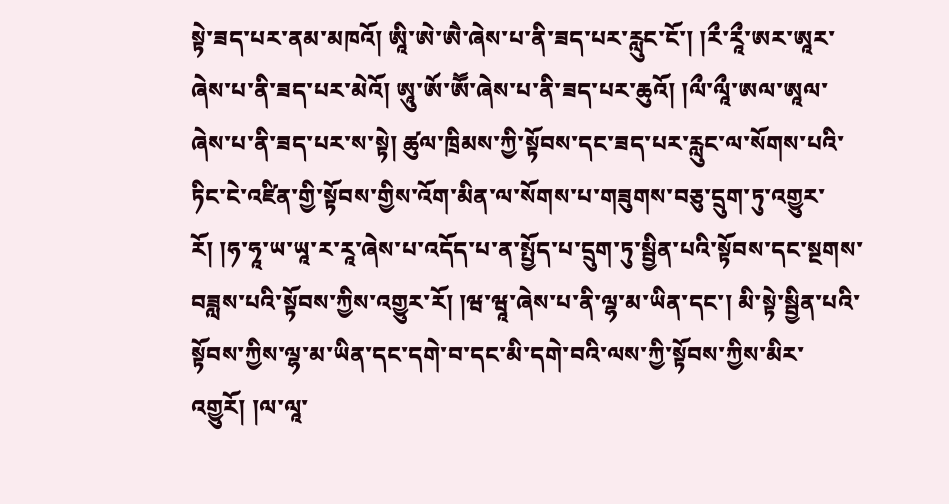སྟེ་ཟད་པར་ནམ་མཁའོ། ཨཱི་ཨེ་ཨཻ་ཞེས་པ་ནི་ཟད་པར་རླུང་ངོ་། །རྀ་རཱྀ་ཨར་ཨཱར་ཞེས་པ་ནི་ཟད་པར་མེའོ། ཨཱུ་ཨོ་ཨཽ་ཞེས་པ་ནི་ཟད་པར་ཆུའོ། །ལྀ་ལཱྀ་ཨལ་ཨཱལ་ཞེས་པ་ནི་ཟད་པར་ས་སྟེ། ཚུལ་ཁྲིམས་ཀྱི་སྟོབས་དང་ཟད་པར་རླུང་ལ་སོགས་པའི་ཏིང་ངེ་འཛིན་གྱི་སྟོབས་གྱིས་འོག་མིན་ལ་སོགས་པ་གཟུགས་བཅུ་དྲུག་ཏུ་འགྱུར་རོ། །ཧ་ཧཱ་ཡ་ཡཱ་ར་རཱ་ཞེས་པ་འདོད་པ་ན་སྤྱོད་པ་དྲུག་ཏུ་སྦྱིན་པའི་སྟོབས་དང་སྔགས་བཟླས་པའི་སྟོབས་ཀྱིས་འགྱུར་རོ། །ཝ་ཝཱ་ཞེས་པ་ནི་ལྷ་མ་ཡིན་དང་། མི་སྟེ་སྦྱིན་པའི་སྟོབས་ཀྱིས་ལྷ་མ་ཡིན་དང་དགེ་བ་དང་མི་དགེ་བའི་ལས་ཀྱི་སྟོབས་ཀྱིས་མིར་འགྱུརོ། །ལ་ལཱ་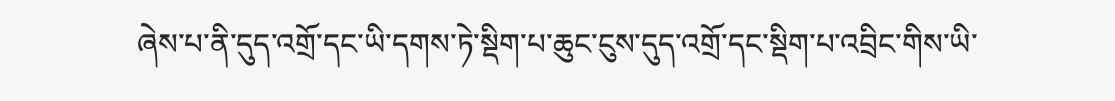ཞེས་པ་ནི་དུད་འགྲོ་དང་ཡི་དགས་ཏེ་སྡིག་པ་ཆུང་ངུས་དུད་འགྲོ་དང་སྡིག་པ་འབྲིང་གིས་ཡི་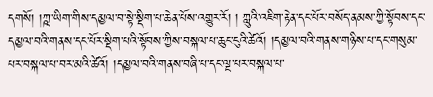དགསོ། །ཀྵ་ཡིག་གིས་དམྱལ་བ་སྟེ་སྡིག་པ་ཆེན་པོས་འགྱུར་རོ། ། ཀླུའི་འཇིག་རྟེན་དང་པོར་བསོད་ནམས་ཀྱི་སྟོབས་དང་དམྱལ་བའི་གནས་དང་པོར་སྡིག་པའི་སྟོབས་ཀྱིས་བསྐལ་པ་ཆུང་ངུའི་ཚེའོ། །དམྱལ་བའི་གནས་གཉིས་པ་དང་གསུམ་པར་བསྐལ་པ་བར་མའི་ཚེའོ། །དམྱལ་བའི་གནས་བཞི་པ་དང་ལྔ་པར་བསྐལ་པ་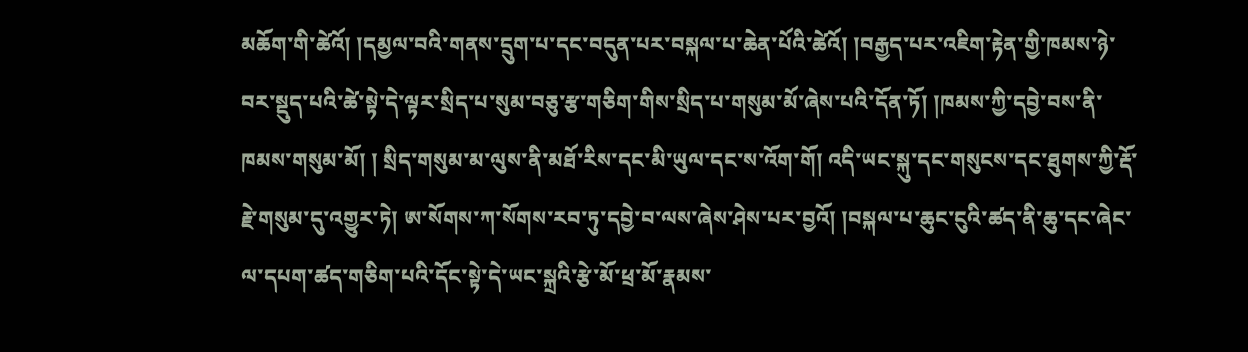མཆོག་གི་ཚེའོ། །དམྱལ་བའི་གནས་དྲུག་པ་དང་བདུན་པར་བསྐལ་པ་ཆེན་པོའི་ཚེའོ། །བརྒྱད་པར་འཇིག་རྟེན་གྱི་ཁམས་ཉེ་བར་སྡུད་པའི་ཚེ་སྟེ་དེ་ལྟར་སྲིད་པ་སུམ་བཅུ་རྩ་གཅིག་གིས་སྲིད་པ་གསུམ་མོ་ཞེས་པའི་དོན་ཏོ། །ཁམས་ཀྱི་དབྱེ་བས་ནི་ཁམས་གསུམ་མོ། ། སྲིད་གསུམ་མ་ལུས་ནི་མཐོ་རིས་དང་མི་ཡུལ་དང་ས་འོག་གོ། འདི་ཡང་སྐུ་དང་གསུངས་དང་ཐུགས་ཀྱི་རྡོ་རྗེ་གསུམ་དུ་འགྱུར་ཏེ། ཨ་སོགས་ཀ་སོགས་རབ་ཏུ་དབྱེ་བ་ལས་ཞེས་ཤེས་པར་བྱའོ། །བསྐལ་པ་ཆུང་ངུའི་ཚད་ནི་ཆུ་དང་ཞེང་ལ་དཔག་ཚད་གཅིག་པའི་དོང་སྟེ་དེ་ཡང་སྐྲའི་རྩེ་མོ་ཕྲ་མོ་རྣམས་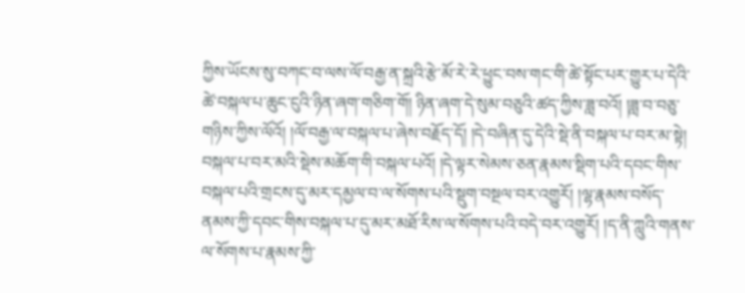ཀྱིས་ཡོངས་སུ་བཀང་བ་ལས་ལོ་བརྒྱ་ན་སྐྲའི་རྩེ་མོ་རེ་རེ་ཕྱུང་བས་གང་གི་ཚེ་སྟོང་པར་གྱུར་པ་དེའི་ཚེ་བསྐལ་པ་ཆུང་ངུའི་ཉིན་ཞག་གཅིག་གོ། ཉིན་ཞག་དེ་སུམ་བཅུའི་ཚད་ཀྱིས་ཟླ་བའོ། །ཟླ་བ་བཅུ་གཉིས་ཀྱིས་ལོའོ། །ལོ་བརྒྱ་ལ་བསྐལ་པ་ཞེས་བརྗོད་དོ། །དེ་བཞིན་དུ་དེའི་སྡེ་ནི་བསྐལ་པ་བར་མ་སྟེ། བསྐལ་པ་བར་མའི་སྡེས་མཆོག་གི་བསྐལ་པའོ། །དེ་ལྟར་སེམས་ཅན་རྣམས་སྡིག་པའི་དབང་གིས་བསྐལ་པའི་གྲངས་དུ་མར་དམྱལ་བ་ལ་སོགས་པའི་སྡུག་བསྔལ་བར་འགྱུརོ། །ལྷ་རྣམས་བསོད་ནམས་ཀྱི་དབང་གིས་བསྐལ་པ་དུ་མར་མཐོ་རིས་ལ་སོགས་པའི་བདེ་བར་འགྱུརོ། །ད་ནི་ཀླུའི་གནས་ལ་སོགས་པ་རྣམས་ཀྱི་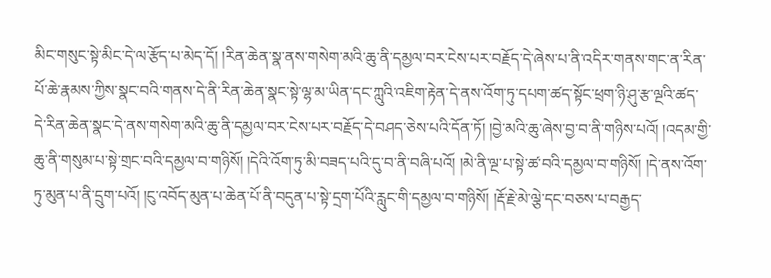མིང་གསུང་སྟེ་མིང་དེ་ལ་རྩོད་པ་མེད་དོ། །རིན་ཆེན་སྣ་ནས་གསེག་མའི་ཆུ་ནི་དམྱལ་བར་ངེས་པར་བརྗོད་དེ་ཞེས་པ་ནི་འདིར་གནས་གང་ན་རིན་པོ་ཆེ་རྣམས་ཀྱིས་སྣང་བའི་གནས་དེ་ནི་རིན་ཆེན་སྣང་སྟེ་ལྷ་མ་ཡིན་དང་ཀླུའི་འཇིག་རྟེན་དེ་ནས་འོག་ཏུ་དཔག་ཚད་སྟོང་ཕྲག་ཉི་ཤུ་རྩ་ལྔའི་ཚད་དེ་རིན་ཆེན་སྣང་དེ་ནས་གསེག་མའི་ཆུ་ནི་དམྱལ་བར་ངེས་པར་བརྗོད་དེ་བཤད་ཅེས་པའི་དོན་ཏོ། །བྱེ་མའི་ཆུ་ཞེས་བྱ་བ་ནི་གཉིས་པའོ། །འདམ་གྱི་ཆུ་ནི་གསུམ་པ་སྟེ་གྲང་བའི་དམྱལ་བ་གཉིསོ། །དེའི་འོག་ཏུ་མི་བཟད་པའི་དུ་བ་ནི་བཞི་པའོ། །མེ་ནི་ལྔ་པ་སྟེ་ཚ་བའི་དམྱལ་བ་གཉིསོ། །དེ་ནས་འོག་ཏུ་མུན་པ་ནི་དྲུག་པའོ། །ངུ་འབོད་མུན་པ་ཆེན་པོ་ནི་བདུན་པ་སྟེ་དྲག་པོའི་རླུང་གི་དམྱལ་བ་གཉིསོ། །རྡོ་རྗེ་མེ་ལྕེ་དང་བཅས་པ་བརྒྱད་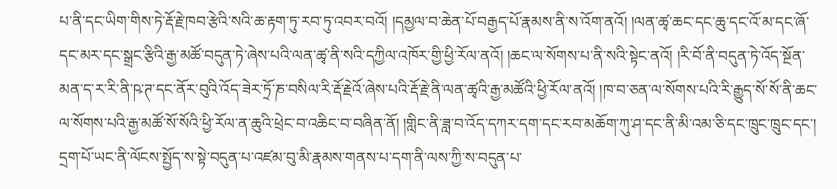པ་ནི་དང་ཡིག་གིས་ཏེ་རྡོ་རྗེ་ཁབ་རྩེའི་སའི་ཆ་རྟག་ཏུ་རབ་ཏུ་འབར་བའོ། །དམྱལ་བ་ཆེན་པོ་བརྒྱད་པོ་རྣམས་ནི་ས་འོག་ནའོ། །ལན་ཚྭ་ཆང་དང་ཆུ་དང་འོ་མ་དང་ཞོ་དང་མར་དང་སྒྲང་རྩིའི་རྒྱ་མཚོ་བདུན་ཏེ་ཞེས་པའི་ལན་ཚྭ་ནི་སའི་དཀྱིལ་འཁོར་གྱི་ཕྱི་རོལ་ནའོ། །ཆང་ལ་སོགས་པ་ནི་སའི་སྟེང་ནའོ། །རི་བོ་ནི་བདུན་ཏེ་འོད་སྔོན་མན་ད་ར་རི་ནི་ཥ་ཊ་དང་ནོར་བུའི་འོད་ཟེར་ཏྲོ་ཎ་བསིལ་རི་རྡོ་རྗེའོ་ཞེས་པའི་རྡོ་རྗེ་ནི་ལན་ཚྭའི་རྒྱ་མཚོའི་ཕྱི་རོལ་ནའོ། །ཁ་བ་ཅན་ལ་སོགས་པའི་རི་རྒྱུད་སོ་སོ་ནི་ཆང་ལ་སོགས་པའི་རྒྱ་མཚོ་སོ་སོའི་ཕྱི་རོལ་ན་ཆུའི་ཕྲེང་བ་འཆིང་བ་བཞིན་ནོ། །གླིང་ནི་ཟླ་བ་འོད་དཀར་དག་དང་རབ་མཆོག་ཀུ་ཤ་དང་ནི་མི་འམ་ཅི་དང་ཁྲུང་ཁྲུང་དང་། དྲག་པོ་ཡང་ནི་ལོངས་སྤྱོད་ས་སྟེ་བདུན་པ་འཛམ་བུ་མི་རྣམས་གནས་པ་དག་ནི་ལས་ཀྱི་ས་བདུན་པ་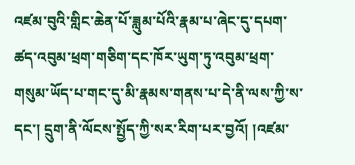འཛམ་བུའི་གླིང་ཆེན་པོ་ཟླུམ་པོའི་རྣམ་པ་ཞེང་དུ་དཔག་ཚད་འབུམ་ཕྲག་གཅིག་དང་ཁོར་ཡུག་ཏུ་འབུམ་ཕྲག་གསུམ་ཡོད་པ་གང་དུ་མི་རྣམས་གནས་པ་དེ་ནི་ལས་ཀྱི་ས་དང་། དྲུག་ནི་ལོངས་སྤྱོད་ཀྱི་སར་རིག་པར་བྱའོ། །འཛམ་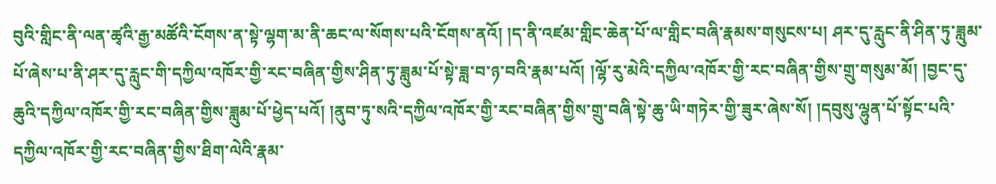བུའི་གླིང་ནི་ལན་ཚྭའི་རྒྱ་མཚོའི་ངོགས་ན་སྟེ་ལྷག་མ་ནི་ཆང་ལ་སོགས་པའི་ངོགས་ནའོ། །ད་ནི་འཛམ་གླིང་ཆེན་པོ་ལ་གླིང་བཞི་རྣམས་གསུངས་པ། ཤར་དུ་རླུང་ནི་ཤིན་ཏུ་ཟླུམ་པོ་ཞེས་པ་ནི་ཤར་དུ་རླུང་གི་དཀྱིལ་འཁོར་གྱི་རང་བཞིན་གྱིས་ཤིན་ཏུ་ཟླུམ་པོ་སྟེ་ཟླ་བ་ཉ་བའི་རྣམ་པའོ། །ལྷོ་རུ་མེའི་དཀྱིལ་འཁོར་གྱི་རང་བཞིན་གྱིས་གྲུ་གསུམ་མོ། །བྱང་དུ་ཆུའི་དཀྱིལ་འཁོར་གྱི་རང་བཞིན་གྱིས་ཟླུམ་པོ་ཕྱེད་པའོ། །ནུབ་ཏུ་སའི་དཀྱིལ་འཁོར་གྱི་རང་བཞིན་གྱིས་གྲུ་བཞི་སྟེ་ཆུ་ཡི་གཏེར་གྱི་ཟུར་ཞེས་སོ། །དབུསུ་ལྷུན་པོ་སྟོང་པའི་དཀྱིལ་འཁོར་གྱི་རང་བཞིན་གྱིས་ཐིག་ལེའི་རྣམ་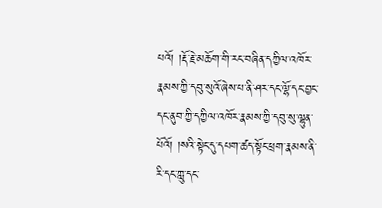པའོ། །རྡོ་རྗེ་མཆོག་གི་རང་བཞིན་དཀྱིལ་འཁོར་རྣམས་ཀྱི་དབུ་སུའོ་ཞེས་པ་ནི་ཤར་དང་ལྷོ་དང་བྱང་དང་ནུབ་ཀྱི་དཀྱིལ་འཁོར་རྣམས་ཀྱི་དབུ་སུ་ལྷུན་པོའོ། །སའི་སྟེང་དུ་དཔག་ཚད་སྟོང་ཕྲག་རྣམས་ནི་རི་དང་ཀླུ་དང་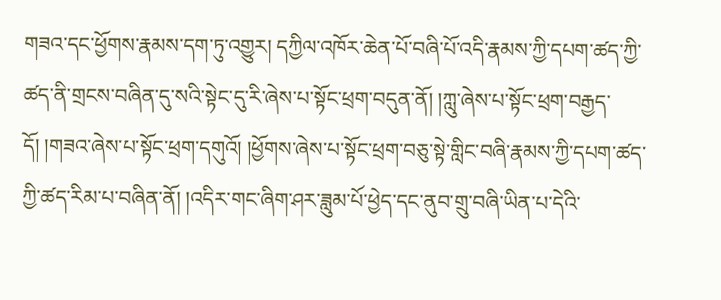གཟའ་དང་ཕྱོགས་རྣམས་དག་ཏུ་འགྱུར། དཀྱིལ་འཁོར་ཆེན་པོ་བཞི་པོ་འདི་རྣམས་ཀྱི་དཔག་ཚད་ཀྱི་ཚད་ནི་གྲངས་བཞིན་དུ་སའི་སྟེང་དུ་རི་ཞེས་པ་སྟོང་ཕྲག་བདུན་ནོ། །ཀླུ་ཞེས་པ་སྟོང་ཕྲག་བརྒྱད་དོ། །གཟའ་ཞེས་པ་སྟོང་ཕྲག་དགུའོ། །ཕྱོགས་ཞེས་པ་སྟོང་ཕྲག་བཅུ་སྟེ་གླིང་བཞི་རྣམས་ཀྱི་དཔག་ཚད་ཀྱི་ཚད་རིམ་པ་བཞིན་ནོ། །འདིར་གང་ཞིག་ཤར་ཟླུམ་པོ་ཕྱེད་དང་ནུབ་གྲུ་བཞི་ཡིན་པ་དེའི་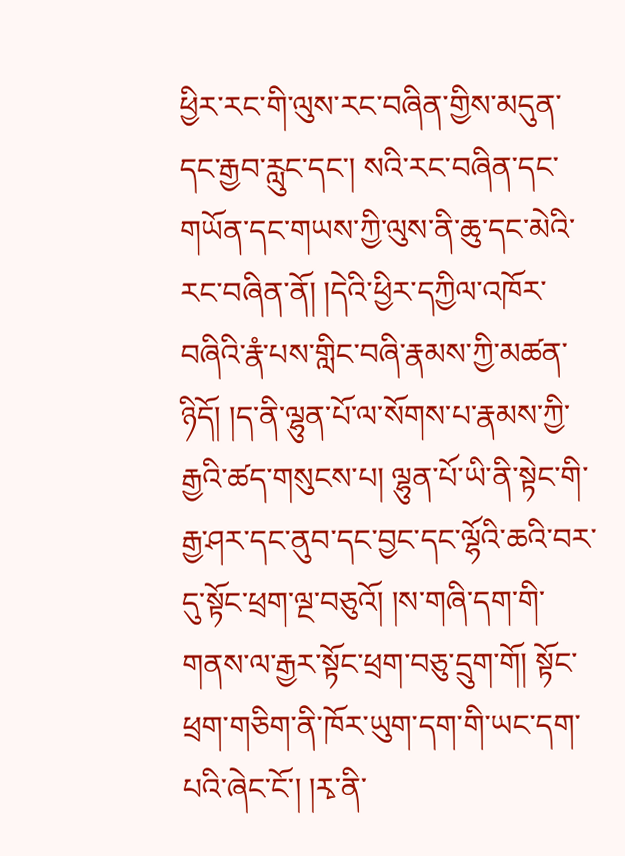ཕྱིར་རང་གི་ལུས་རང་བཞིན་གྱིས་མདུན་དང་རྒྱབ་རླུང་དང་། སའི་རང་བཞིན་དང་གཡོན་དང་གཡས་ཀྱི་ལུས་ནི་ཆུ་དང་མེའི་རང་བཞིན་ནོ། །དེའི་ཕྱིར་དཀྱིལ་འཁོར་བཞིའི་རྣཾ་པས་གླིང་བཞི་རྣམས་ཀྱི་མཚན་ཉིདོ། །ད་ནི་ལྷུན་པོ་ལ་སོགས་པ་རྣམས་ཀྱི་རྒྱའི་ཚད་གསུངས་པ། ལྷུན་པོ་ཡི་ནི་སྟེང་གི་རྒྱ་ཤར་དང་ནུབ་དང་བྱང་དང་ལྷོའི་ཆའི་བར་དུ་སྟོང་ཕྲག་ལྔ་བཅུའོ། །ས་གཞི་དག་གི་གནས་ལ་རྒྱར་སྟོང་ཕྲག་བཅུ་དྲུག་གོ། སྟོང་ཕྲག་གཅིག་ནི་ཁོར་ཡུག་དག་གི་ཡང་དག་པའི་ཞེང་ངོ་། །རྭ་ནི་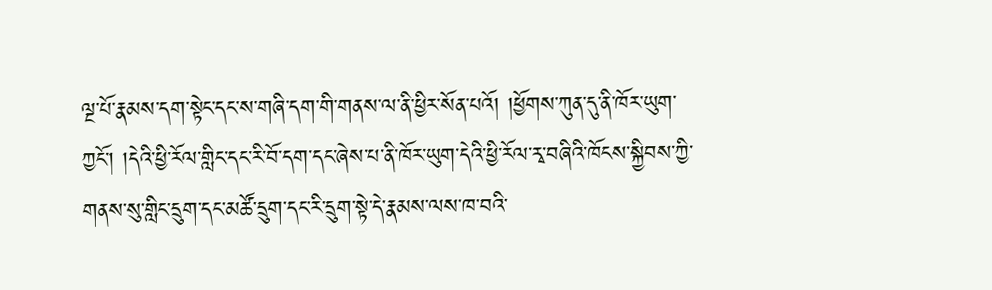ལྔ་པོ་རྣམས་དག་སྟེང་དང་ས་གཞི་དག་གི་གནས་ལ་ནི་ཕྱིར་སོན་པའོ། །ཕྱོགས་ཀུན་དུ་ནི་ཁོར་ཡུག་ཀྱངོ་། །དེའི་ཕྱི་རོལ་གླིང་དང་རི་བོ་དག་དང་ཞེས་པ་ནི་ཁོར་ཡུག་དེའི་ཕྱི་རོལ་རྭ་བཞིའི་ཁོངས་སྐྱིབས་ཀྱི་གནས་སུ་གླིང་དྲུག་དང་མཚོ་དྲུག་དང་རི་དྲུག་སྟེ་དེ་རྣམས་ལས་ཁ་བའི་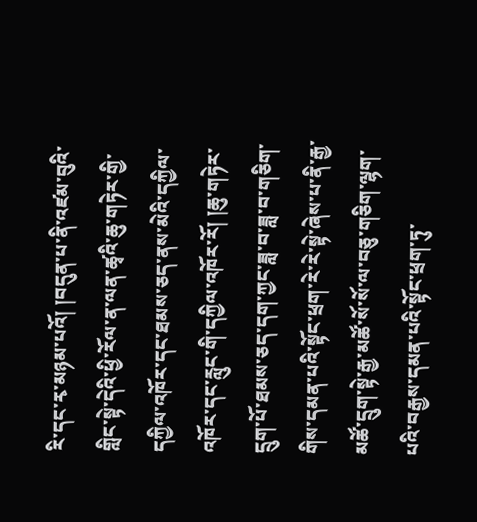རི་དང་རྭ་མཉམ་པའོ། །བདུན་པ་ནི་འཛམ་བུའི་གླིང་སྟེ་དེའི་ཕྱི་རོལ་ན་ལན་ཚྭའི་ཆུ་གཏེར་གྱི་དཀྱིལ་འཁོར་དང་ཐམས་ཅད་ནས་མེའི་དཀྱིལ་འཁོར་དང་རླུང་གི་དཀྱིལ་འཁོར་རོ། །ཆུ་གཏེར་དྲུག་པོ་ཐམས་ཅད་དག་ཀྱང་ཟླ་བ་ཟླ་བ་གཅིག་གིས་དམན་པའི་སྟོང་ཕྲག་རེ་རེ་སྟེ་ཞེས་པ་ནི་རྒྱ་མཚོ་དྲུག་སྟེ་རྒྱ་མཚོ་སོ་སོ་ལ་བཅུ་གཅིག་ལྷག་པའི་བརྒྱས་དམན་པའི་སྟོང་ཕྲག་ཏུ་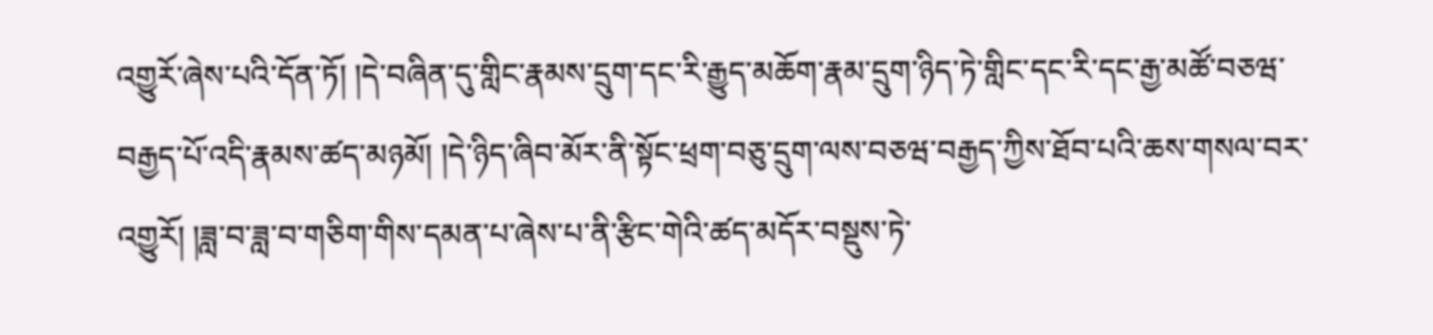འགྱུརོ་ཞེས་པའི་དོན་ཏོ། །དེ་བཞིན་དུ་གླིང་རྣམས་དྲུག་དང་རི་རྒྱུད་མཆོག་རྣམ་དྲུག་ཉིད་ཏེ་གླིང་དང་རི་དང་རྒྱ་མཚོ་བཅཝ་བརྒྱད་པོ་འདི་རྣམས་ཚད་མཉམོ། །དེ་ཉིད་ཞིབ་མོར་ནི་སྟོང་ཕྲག་བཅུ་དྲུག་ལས་བཅཝ་བརྒྱད་ཀྱིས་ཐོབ་པའི་ཆས་གསལ་བར་འགྱུརོ། །ཟླ་བ་ཟླ་བ་གཅིག་གིས་དམན་པ་ཞེས་པ་ནི་རྩིང་གེའི་ཚད་མདོར་བསྡུས་ཏེ་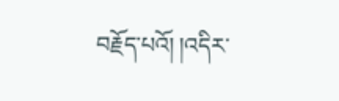བརྗོད་པའོ། །འདིར་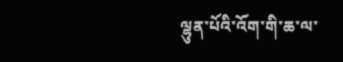ལྷུན་པོའི་འོག་གི་ཆ་ལ་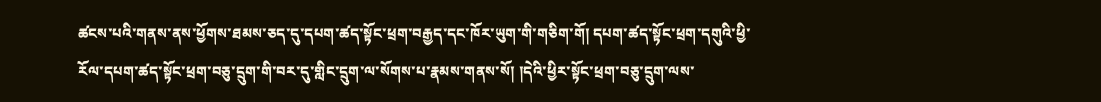ཚངས་པའི་གནས་ནས་ཕྱོགས་ཐམས་ཅད་དུ་དཔག་ཚད་སྟོང་ཕྲག་བརྒྱད་དང་ཁོར་ཡུག་གི་གཅིག་གོ། དཔག་ཚད་སྟོང་ཕྲག་དགུའི་ཕྱི་རོལ་དཔག་ཚད་སྟོང་ཕྲག་བཅུ་དྲུག་གི་བར་དུ་གླིང་དྲུག་ལ་སོགས་པ་རྣམས་གནས་སོ། །དེའི་ཕྱིར་སྟོང་ཕྲག་བཅུ་དྲུག་ལས་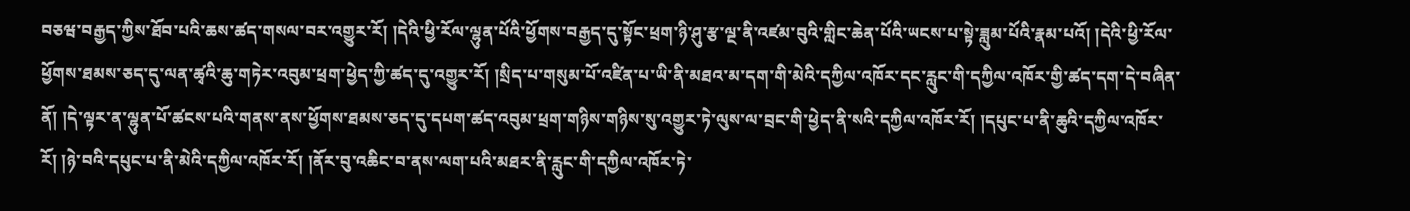བཅཝ་བརྒྱད་ཀྱིས་ཐོབ་པའི་ཆས་ཚད་གསལ་བར་འགྱུར་རོ། །དེའི་ཕྱི་རོལ་ལྷུན་པོའི་ཕྱོགས་བརྒྱད་དུ་སྟོང་ཕྲག་ཉི་ཤུ་རྩ་ལྔ་ནི་འཛམ་བུའི་གླིང་ཆེན་པོའི་ཡངས་པ་སྟེ་ཟླུམ་པོའི་རྣམ་པའོ། །དེའི་ཕྱི་རོལ་ཕྱོགས་ཐམས་ཅད་དུ་ལན་ཚྭའི་ཆུ་གཏེར་འབུམ་ཕྲག་ཕྱེད་ཀྱི་ཚད་དུ་འགྱུར་རོ། །སྲིད་པ་གསུམ་པོ་འཛིན་པ་ཡི་ནི་མཐའ་མ་དག་གི་མེའི་དཀྱིལ་འཁོར་དང་རླུང་གི་དཀྱིལ་འཁོར་གྱི་ཚད་དག་དེ་བཞིན་ནོ། །དེ་ལྟར་ན་ལྷུན་པོ་ཚངས་པའི་གནས་ནས་ཕྱོགས་ཐམས་ཅད་དུ་དཔག་ཚད་འབུམ་ཕྲག་གཉིས་གཉིས་སུ་འགྱུར་ཏེ་ལུས་ལ་བྲང་གི་ཕྱེད་ནི་སའི་དཀྱིལ་འཁོར་རོ། །དཔུང་པ་ནི་ཆུའི་དཀྱིལ་འཁོར་རོ། །ཉེ་བའི་དཔུང་པ་ནི་མེའི་དཀྱིལ་འཁོར་རོ། །ནོར་བུ་འཆིང་བ་ནས་ལག་པའི་མཐར་ནི་རླུང་གི་དཀྱིལ་འཁོར་ཏེ་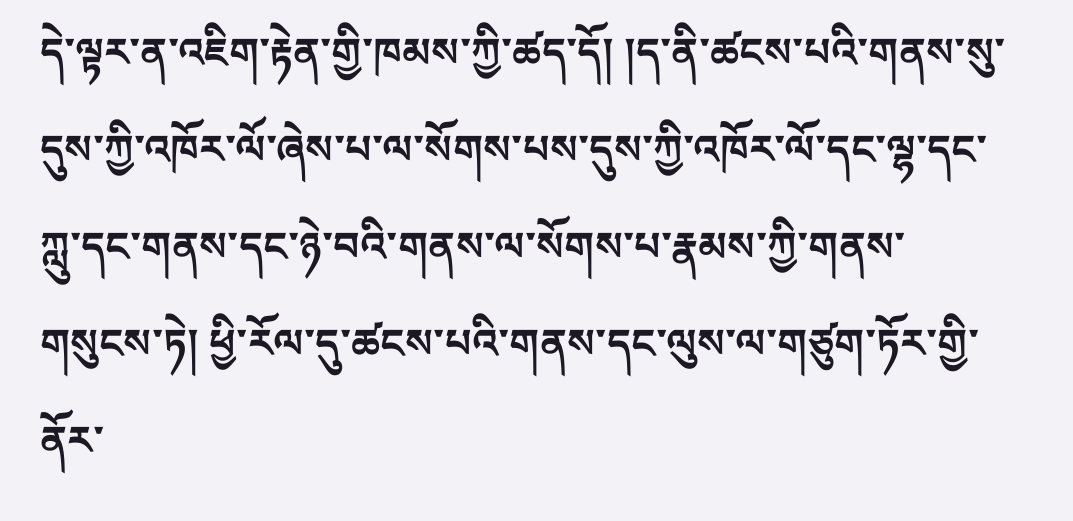དེ་ལྟར་ན་འཇིག་རྟེན་གྱི་ཁམས་ཀྱི་ཚད་དོ། །ད་ནི་ཚངས་པའི་གནས་སུ་དུས་ཀྱི་འཁོར་ལོ་ཞེས་པ་ལ་སོགས་པས་དུས་ཀྱི་འཁོར་ལོ་དང་ལྷ་དང་ཀླུ་དང་གནས་དང་ཉེ་བའི་གནས་ལ་སོགས་པ་རྣམས་ཀྱི་གནས་གསུངས་ཏེ། ཕྱི་རོལ་དུ་ཚངས་པའི་གནས་དང་ལུས་ལ་གཙུག་ཏོར་གྱི་ནོར་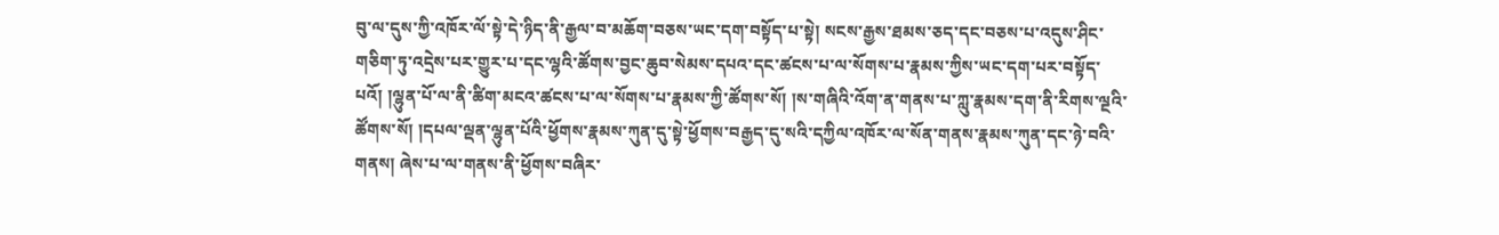བུ་ལ་དུས་ཀྱི་འཁོར་ལོ་སྟེ་དེ་ཉིད་ནི་རྒྱལ་བ་མཆོག་བཅས་ཡང་དག་བསྟོད་པ་སྟེ། སངས་རྒྱས་ཐམས་ཅད་དང་བཅས་པ་འདུས་ཤིང་གཅིག་ཏུ་འདྲེས་པར་གྱུར་པ་དང་ལྷའི་ཚོགས་བྱང་ཆུབ་སེམས་དཔའ་དང་ཚངས་པ་ལ་སོགས་པ་རྣམས་ཀྱིས་ཡང་དག་པར་བསྟོད་པའོ། །ལྷུན་པོ་ལ་ནི་ཚིག་མངའ་ཚངས་པ་ལ་སོགས་པ་རྣམས་ཀྱི་ཚོགས་སོ། །ས་གཞིའི་འོག་ན་གནས་པ་ཀླུ་རྣམས་དག་ནི་རིགས་ལྔའི་ཚོགས་སོ། །དཔལ་ལྡན་ལྷུན་པོའི་ཕྱོགས་རྣམས་ཀུན་དུ་སྟེ་ཕྱོགས་བརྒྱད་དུ་སའི་དཀྱིལ་འཁོར་ལ་སོན་གནས་རྣམས་ཀུན་དང་ཉེ་བའི་གནས། ཞེས་པ་ལ་གནས་ནི་ཕྱོགས་བཞིར་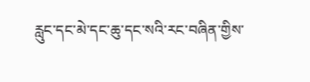རླུང་དང་མེ་དང་ཆུ་དང་སའི་རང་བཞིན་གྱིས་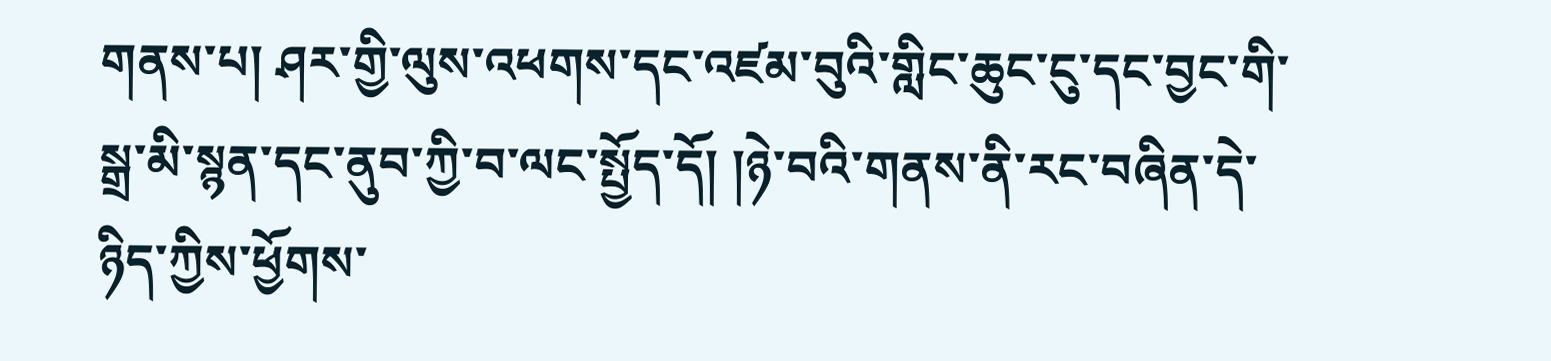གནས་པ། ཤར་གྱི་ལུས་འཕགས་དང་འཛམ་བུའི་གླིང་ཆུང་ངུ་དང་བྱང་གི་སྒྲ་མི་སྙན་དང་ནུབ་ཀྱི་བ་ལང་སྤྱོད་དོ། །ཉེ་བའི་གནས་ནི་རང་བཞིན་དེ་ཉིད་ཀྱིས་ཕྱོགས་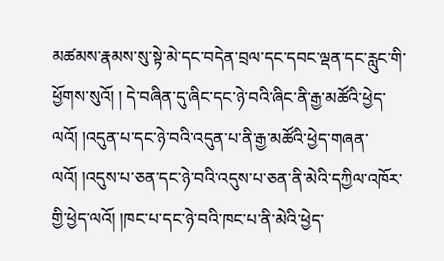མཚམས་རྣམས་སུ་སྟེ་མེ་དང་བདེན་བྲལ་དང་དབང་ལྡན་དང་རླུང་གི་ཕྱོགས་སུའོ། ། དེ་བཞིན་དུ་ཞིང་དང་ཉེ་བའི་ཞིང་ནི་རྒྱ་མཚོའི་ཕྱེད་ལའོ། །འདུན་པ་དང་ཉེ་བའི་འདུན་པ་ནི་རྒྱ་མཚོའི་ཕྱེད་གཞན་ལའོ། །འདུས་པ་ཅན་དང་ཉེ་བའི་འདུས་པ་ཅན་ནི་མེའི་དཀྱིལ་འཁོར་གྱི་ཕྱེད་ལའོ། །ཁང་པ་དང་ཉེ་བའི་ཁང་པ་ནི་མེའི་ཕྱེད་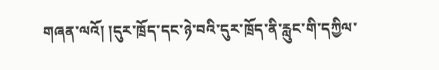གཞན་ལའོ། །དུར་ཁྲོད་དང་ཉེ་བའི་དུར་ཁྲོད་ནི་རླུང་གི་དཀྱིལ་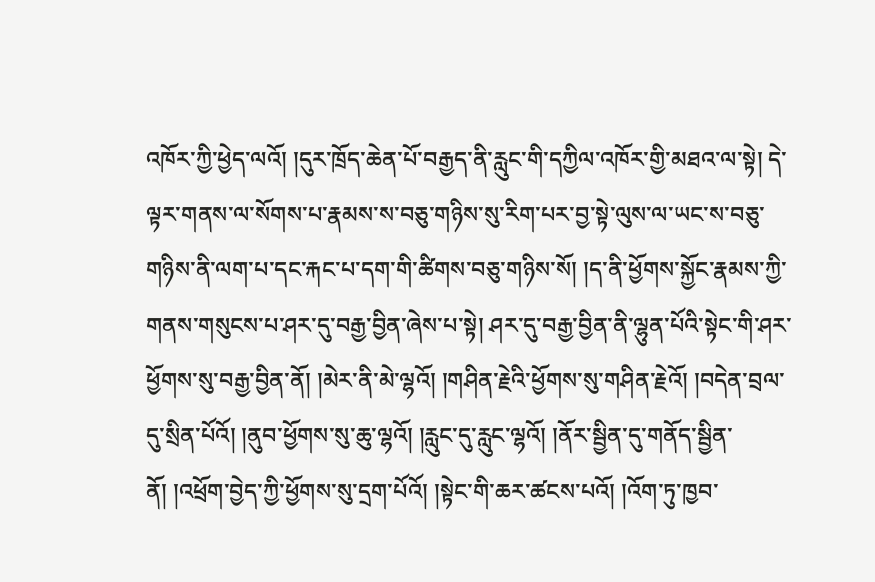འཁོར་ཀྱི་ཕྱེད་ལའོ། །དུར་ཁྲོད་ཆེན་པོ་བརྒྱད་ནི་རླུང་གི་དཀྱིལ་འཁོར་གྱི་མཐའ་ལ་སྟེ། དེ་ལྟར་གནས་ལ་སོགས་པ་རྣམས་ས་བཅུ་གཉིས་སུ་རིག་པར་བྱ་སྟེ་ལུས་ལ་ཡང་ས་བཅུ་གཉིས་ནི་ལག་པ་དང་རྐང་པ་དག་གི་ཚིགས་བཅུ་གཉིས་སོ། །ད་ནི་ཕྱོགས་སྐྱོང་རྣམས་ཀྱི་གནས་གསུངས་པ་ཤར་དུ་བརྒྱ་བྱིན་ཞེས་པ་སྟེ། ཤར་དུ་བརྒྱ་བྱིན་ནི་ལྷུན་པོའི་སྟེང་གི་ཤར་ཕྱོགས་སུ་བརྒྱ་བྱིན་ནོ། །མེར་ནི་མེ་ལྷའོ། །གཤིན་རྗེའི་ཕྱོགས་སུ་གཤིན་རྗེའོ། །བདེན་བྲལ་དུ་སྲིན་པོའོ། །ནུབ་ཕྱོགས་སུ་ཆུ་ལྷའོ། །རླུང་དུ་རླུང་ལྷའོ། །ནོར་སྦྱིན་དུ་གནོད་སྦྱིན་ནོ། །འཕྲོག་བྱེད་ཀྱི་ཕྱོགས་སུ་དྲག་པོའོ། །སྟེང་གི་ཆར་ཚངས་པའོ། །འོག་ཏུ་ཁྱབ་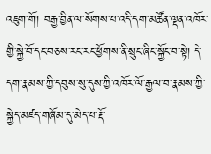འཇུག་གོ། བརྒྱ་བྱིན་ལ་སོགས་པ་འདི་དག་མཚོན་ལྡན་འཁོར་གྱི་སྐྱེ་བོ་དང་བཅས་རང་རང་ཕྱོགས་ནི་སྲུང་ཞིང་སྐྱོང་བ་སྟེ། དེ་དག་རྣམས་ཀྱི་དབུས་སུ་དུས་ཀྱི་འཁོར་ལོ་རྒྱལ་བ་རྣམས་ཀྱི་སྐྱེད་མཛད་གཞོམ་དུ་མེད་པ་རྡོ་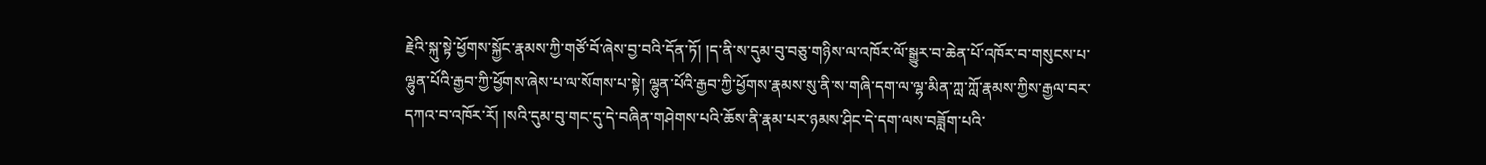རྗེའི་སྐུ་སྟེ་ཕྱོགས་སྐྱོང་རྣམས་ཀྱི་གཙོ་བོ་ཞེས་བྱ་བའི་དོན་ཏོ། །ད་ནི་ས་དུམ་བུ་བཅུ་གཉིས་ལ་འཁོར་ལོ་སྒྱུར་བ་ཆེན་པོ་འཁོར་བ་གསུངས་པ་ལྷུན་པོའི་རྒྱབ་ཀྱི་ཕྱོགས་ཞེས་པ་ལ་སོགས་པ་སྟེ། ལྷུན་པོའི་རྒྱབ་ཀྱི་ཕྱོགས་རྣམས་སུ་ནི་ས་གཞི་དག་ལ་ལྷ་མིན་ཀླ་ཀློ་རྣམས་ཀྱིས་རྒྱལ་བར་དཀའ་བ་འཁོར་རོ། །སའི་དུམ་བུ་གང་དུ་དེ་བཞིན་གཤེགས་པའི་ཆོས་ནི་རྣམ་པར་ཉམས་ཤིང་དེ་དག་ལས་བཟློག་པའི་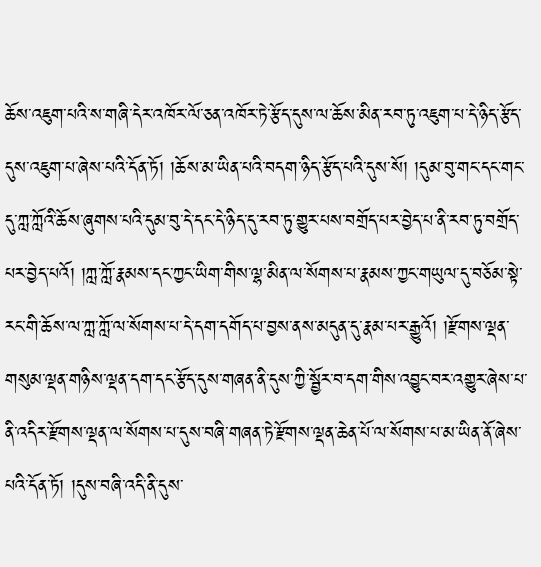ཆོས་འཇུག་པའི་ས་གཞི་དེར་འཁོར་ལོ་ཅན་འཁོར་ཏེ་རྩོད་དུས་ལ་ཆོས་མིན་རབ་ཏུ་འཇུག་པ་དེ་ཉིད་རྩོད་དུས་འཇུག་པ་ཞེས་པའི་དོན་ཏོ། །ཆོས་མ་ཡིན་པའི་བདག་ཉིད་རྩོད་པའི་དུས་སོ། །དུམ་བུ་གང་དང་གང་དུ་ཀླ་ཀློའི་ཆོས་ཞུགས་པའི་དུམ་བུ་དེ་དང་དེ་ཉིད་དུ་རབ་ཏུ་གྱུར་པས་བགྲོད་པར་བྱེད་པ་ནི་རབ་ཏུ་བགྲོད་པར་བྱེད་པའོ། །ཀླ་ཀློ་རྣམས་དང་ཀྱང་ཡིག་གིས་ལྷ་མིན་ལ་སོགས་པ་རྣམས་ཀྱང་གཡུལ་དུ་བཅོམ་སྟེ་རང་གི་ཆོས་ལ་ཀླ་ཀློ་ལ་སོགས་པ་དེ་དག་དགོད་པ་བྱས་ནས་མདུན་དུ་རྣམ་པར་རྒྱུའོ། །རྫོགས་ལྡན་གསུམ་ལྡན་གཉིས་ལྡན་དག་དང་རྩོད་དུས་གཞན་ནི་དུས་ཀྱི་སྦྱོར་བ་དག་གིས་འབྱུང་བར་འགྱུར་ཞེས་པ་ནི་འདིར་རྫོགས་ལྡན་ལ་སོགས་པ་དུས་བཞི་གཞན་ཏེ་རྫོགས་ལྡན་ཆེན་པོ་ལ་སོགས་པ་མ་ཡིན་ནོ་ཞེས་པའི་དོན་ཏོ། །དུས་བཞི་འདི་ནི་དུས་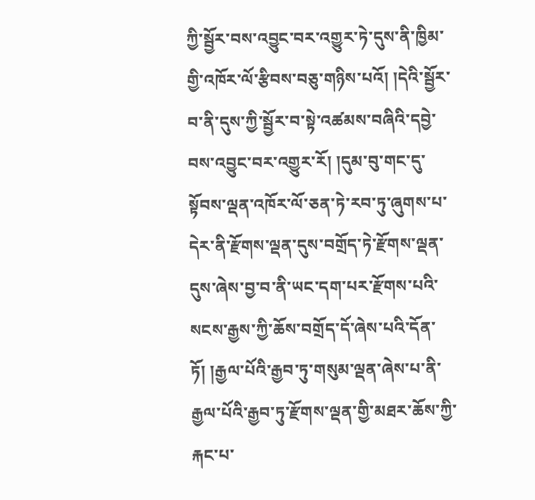ཀྱི་སྦྱོར་བས་འབྱུང་བར་འགྱུར་ཏེ་དུས་ནི་ཁྱིམ་གྱི་འཁོར་ལོ་རྩིབས་བཅུ་གཉིས་པའོ། །དེའི་སྦྱོར་བ་ནི་དུས་ཀྱི་སྦྱོར་བ་སྟེ་འཚམས་བཞིའི་དབྱེ་བས་འབྱུང་བར་འགྱུར་རོ། །དུམ་བུ་གང་དུ་སྟོབས་ལྡན་འཁོར་ལོ་ཅན་ཏེ་རབ་ཏུ་ཞུགས་པ་དེར་ནི་རྫོགས་ལྡན་དུས་བགྲོད་ཏེ་རྫོགས་ལྡན་དུས་ཞེས་བྱ་བ་ནི་ཡང་དག་པར་རྫོགས་པའི་སངས་རྒྱས་ཀྱི་ཆོས་བགྲོད་དོ་ཞེས་པའི་དོན་ཏོ། །རྒྱལ་པོའི་རྒྱབ་ཏུ་གསུམ་ལྡན་ཞེས་པ་ནི་རྒྱལ་པོའི་རྒྱབ་ཏུ་རྫོགས་ལྡན་གྱི་མཐར་ཆོས་ཀྱི་རྐང་པ་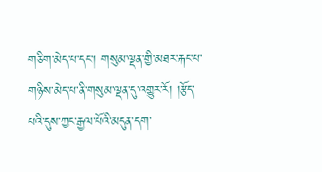གཅིག་མེད་པ་དང་། གསུམ་ལྡན་གྱི་མཐར་རྐང་པ་གཉིས་མེད་པ་ནི་གསུམ་ལྡན་དུ་འགྱུར་རོ། །རྩོད་པའི་དུས་ཀྱང་རྒྱལ་པོའི་མདུན་དག་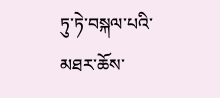ཏུ་ཏེ་བསྐལ་པའི་མཐར་ཆོས་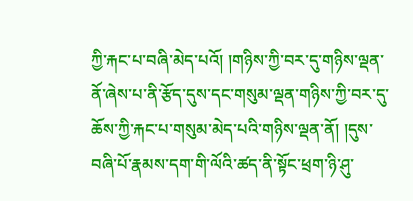ཀྱི་རྐང་པ་བཞི་མེད་པའོ། །གཉིས་ཀྱི་བར་དུ་གཉིས་ལྡན་ནོ་ཞེས་པ་ནི་རྩོད་དུས་དང་གསུམ་ལྡན་གཉིས་ཀྱི་བར་དུ་ཆོས་ཀྱི་རྐང་པ་གསུམ་མེད་པའི་གཉིས་ལྡན་ནོ། །དུས་བཞི་པོ་རྣམས་དག་གི་ལོའི་ཚད་ནི་སྟོང་ཕྲག་ཉི་ཤུ་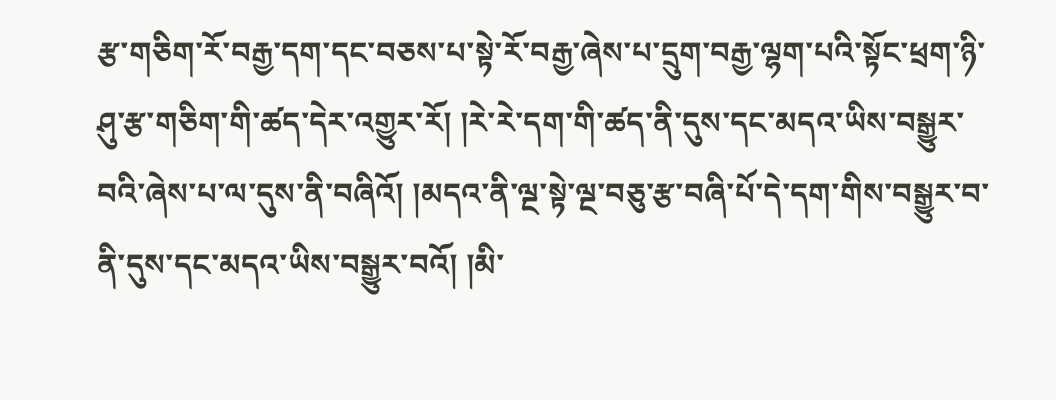རྩ་གཅིག་རོ་བརྒྱ་དག་དང་བཅས་པ་སྟེ་རོ་བརྒྱ་ཞེས་པ་དྲུག་བརྒྱ་ལྷག་པའི་སྟོང་ཕྲག་ཉི་ཤུ་རྩ་གཅིག་གི་ཚད་དེར་འགྱུར་རོ། །རེ་རེ་དག་གི་ཚད་ནི་དུས་དང་མདའ་ཡིས་བསྒྱུར་བའི་ཞེས་པ་ལ་དུས་ནི་བཞིའོ། །མདའ་ནི་ལྔ་སྟེ་ལྔ་བཅུ་རྩ་བཞི་པོ་དེ་དག་གིས་བསྒྱུར་བ་ནི་དུས་དང་མདའ་ཡིས་བསྒྱུར་བའོ། །མི་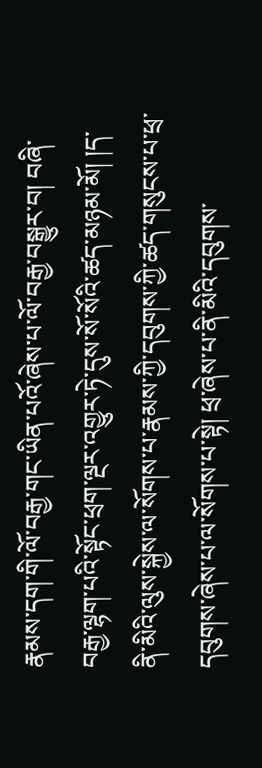རྣམས་དག་གི་ལོ་བརྒྱ་གང་ཡིན་པའོ་ཞེས་པ་ལོ་བརྒྱ་བསྒྱུར་བ། བཞི་བརྒྱ་ལྷག་པའི་སྟོང་ཕྲག་ལྔར་འགྱུར་ཏེ་དུས་སོ་སོའི་ཚད་མཉམ་མོ། །ད་ནི་མིའི་ལུས་སྐྱེས་ལ་སོགས་པ་རྣམས་ཀྱི་དབུགས་ཀྱི་ཚད་གསུངས་པ་ཕྲ་དབུགས་ཞེས་པ་ལ་སོགས་པ་སྟེ། ཕྲ་ཞེས་པ་ནི་མིའི་དབུགས་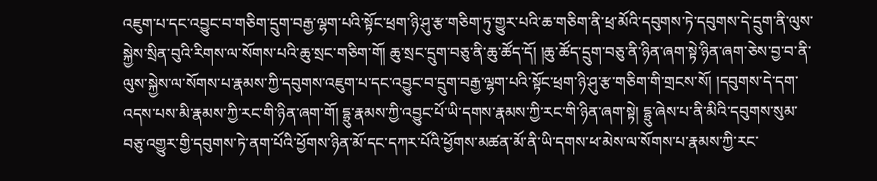འཇུག་པ་དང་འབྱུང་བ་གཅིག་དྲུག་བརྒྱ་ལྷག་པའི་སྟོང་ཕྲག་ཉི་ཤུ་རྩ་གཅིག་ཏུ་གྱུར་པའི་ཆ་གཅིག་ནི་ཕྲ་མོའི་དབུགས་ཏེ་དབུགས་དེ་དྲུག་ནི་ལུས་སྐྱེས་སྲིན་བུའི་རིགས་ལ་སོགས་པའི་ཆུ་སྲང་གཅིག་གོ། ཆུ་སྲང་དྲུག་བཅུ་ནི་ཆུ་ཚོད་དོ། །ཆུ་ཚོད་དྲུག་བཅུ་ནི་ཉིན་ཞག་སྟེ་ཉིན་ཞག་ཅེས་བྱ་བ་ནི་ལུས་སྐྱེས་ལ་སོགས་པ་རྣམས་ཀྱི་དབུགས་འཇུག་པ་དང་འབྱུང་བ་དྲུག་བརྒྱ་ལྷག་པའི་སྟོང་ཕྲག་ཉི་ཤུ་རྩ་གཅིག་གི་གྲངས་སོ། །དབུགས་དེ་དག་འདས་པས་མི་རྣམས་ཀྱི་རང་གི་ཉིན་ཞག་གོ། དྷྲུ་རྣམས་ཀྱི་འབྱུང་པོ་ཡི་དགས་རྣམས་ཀྱི་རང་གི་ཉིན་ཞག་སྟེ། དྷྲུ་ཞེས་པ་ནི་མིའི་དབུགས་སུམ་བཅུ་འགྱུར་གྱི་དབུགས་ཏེ་ནག་པོའི་ཕྱོགས་ཉིན་མོ་དང་དཀར་པོའི་ཕྱོགས་མཚན་མོ་ནི་ཡི་དགས་ཕ་མེས་ལ་སོགས་པ་རྣམས་ཀྱི་རང་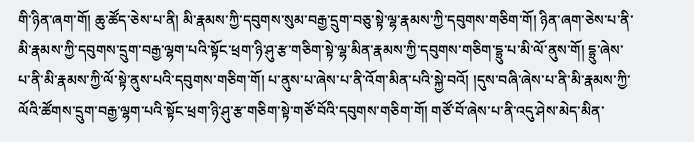གི་ཉིན་ཞག་གོ། ཆུ་ཚོད་ཅེས་པ་ནི། མི་རྣམས་ཀྱི་དབུགས་སུམ་བརྒྱ་དྲུག་བཅུ་སྟེ་ལྷ་རྣམས་ཀྱི་དབུགས་གཅིག་གོ། ཉིན་ཞག་ཅེས་པ་ནི་མི་རྣམས་ཀྱི་དབུགས་དྲུག་བརྒྱ་ལྷག་པའི་སྟོང་ཕྲག་ཉི་ཤུ་རྩ་གཅིག་སྟེ་ལྷ་མིན་རྣམས་ཀྱི་དབུགས་གཅིག་དྷྲུ་པ་མི་ལོ་ནུས་གོ། དྷྲུ་ཞེས་པ་ནི་མི་རྣམས་ཀྱི་ལོ་སྟེ་ནུས་པའི་དབུགས་གཅིག་གོ། པ་ནུས་པ་ཞེས་པ་ནི་འོག་མིན་པའི་སྐྱེ་བའོ། །དུས་བཞི་ཞེས་པ་ནི་མི་རྣམས་ཀྱི་ལོའི་ཚོགས་དྲུག་བརྒྱ་ལྷག་པའི་སྟོང་ཕྲག་ཉི་ཤུ་རྩ་གཅིག་སྟེ་གཙོ་བོའི་དབུགས་གཅིག་གོ། གཙོ་བོ་ཞེས་པ་ནི་འདུ་ཤེས་མེད་མིན་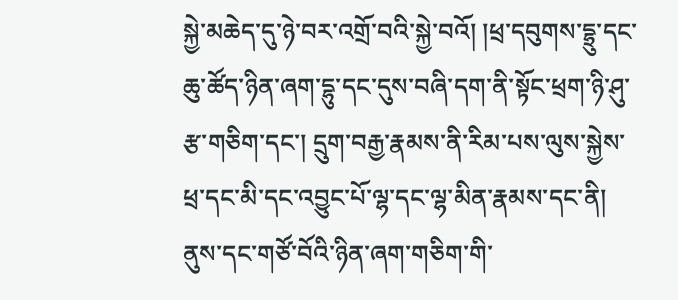སྐྱེ་མཆེད་དུ་ཉེ་བར་འགྲོ་བའི་སྐྱེ་བའོ། །ཕྲ་དབུགས་དྷྲུ་དང་ཆུ་ཚོད་ཉིན་ཞག་དྷུ་དང་དུས་བཞི་དག་ནི་སྟོང་ཕྲག་ཉི་ཤུ་རྩ་གཅིག་དང་། དྲུག་བརྒྱ་རྣམས་ནི་རིམ་པས་ལུས་སྐྱེས་ཕྲ་དང་མི་དང་འབྱུང་པོ་ལྷ་དང་ལྷ་མིན་རྣམས་དང་ནི། ནུས་དང་གཙོ་བོའི་ཉིན་ཞག་གཅིག་གི་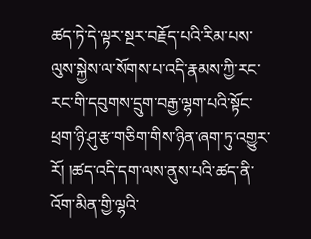ཚད་ཏེ་དེ་ལྟར་སྔར་བརྗོད་པའི་རིམ་པས་ལུས་སྐྱེས་ལ་སོགས་པ་འདི་རྣམས་ཀྱི་རང་རང་གི་དབུགས་དྲུག་བརྒྱ་ལྷག་པའི་སྟོང་ཕྲག་ཉི་ཤུ་རྩ་གཅིག་གིས་ཉིན་ཞག་ཏུ་འགྱུར་རོ། །ཚད་འདི་དག་ལས་ནུས་པའི་ཚད་ནི་འོག་མིན་གྱི་ལྷའི་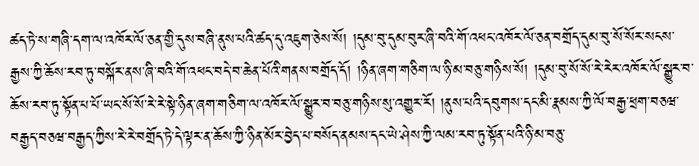ཚད་ཏེ་ས་གཞི་དག་ལ་འཁོར་ལོ་ཅན་གྱི་དུས་བཞི་ནུས་པའི་ཚད་དུ་འཇུག་ཅེས་སོ། །དུམ་བུ་དུམ་བུར་ཞི་བའི་གོ་འཕང་འཁོར་ལོ་ཅན་བགྲོད་དུམ་བུ་སོ་སོར་སངས་རྒྱས་ཀྱི་ཆོས་རབ་ཏུ་བསྐོར་ནས་ཞི་བའི་གོ་འཕང་བདེ་བ་ཆེན་པོའི་གནས་བགྲོད་དོ། །ཉིན་ཞག་གཅིག་ལ་ཉི་མ་བཅུ་གཉིས་སོ། །དུམ་བུ་སོ་སོ་རེ་རེར་འཁོར་ལོ་སྒྱུར་བ་ཆོས་རབ་ཏུ་སྟོན་པ་པོ་ཡང་སོ་སོ་རེ་རེ་སྟེ་ཉིན་ཞག་གཅིག་ལ་འཁོར་ལོ་སྒྱུར་བ་བཅུ་གཉིས་སུ་འགྱུར་རོ། །ནུས་པའི་དབུགས་དང་མི་རྣམས་ཀྱི་ལོ་བརྒྱ་ཕྲག་བཅཝ་བརྒྱད་བཅཝ་བརྒྱད་ཀྱིས་རེ་རེ་བགྲོད་ཏེ་དེ་ལྟར་ན་ཆོས་ཀྱི་ཉིན་མོར་བྱེད་པ་བསོད་ནམས་དང་ཡེ་ཤེས་ཀྱི་ལམ་རབ་ཏུ་སྟོན་པའི་ཉི་མ་བཅུ་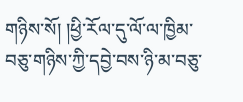གཉིས་སོ། །ཕྱི་རོལ་དུ་ལོ་ལ་ཁྱིམ་བཅུ་གཉིས་ཀྱི་དབྱེ་བས་ཉི་མ་བཅུ་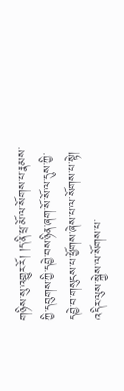གཉིས་སུ་འགྱུར་རོ། །ད་ནི་ཕྲ་མོ་ལ་སོགས་པ་རྣམས་ཀྱི་དབུགས་ཀྱི་དབྱེ་བས་ཉིན་ཞག་སོ་སོ་ལ་དུས་ཀྱི་དབྱེ་བ་གསུངས་པ་ཕྱོགས་ཞེས་པ་ལ་སོགས་པ་སྟེ། འདིར་ལུས་སྐྱེས་ལ་སོགས་པ་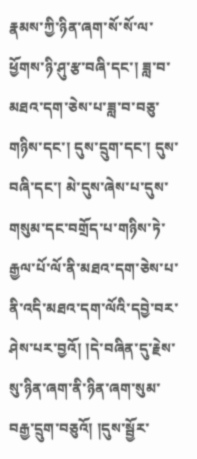རྣམས་ཀྱི་ཉིན་ཞག་སོ་སོ་ལ་ཕྱོགས་ཉི་ཤུ་རྩ་བཞི་དང་། ཟླ་བ་མཐའ་དག་ཅེས་པ་ཟླ་བ་བཅུ་གཉིས་དང་། དུས་དྲུག་དང་། དུས་བཞི་དང་། མེ་དུས་ཞེས་པ་དུས་གསུམ་དང་བགྲོད་པ་གཉིས་ཏེ་རྒྱལ་པོ་ལོ་ནི་མཐའ་དག་ཅེས་པ་ནི་འདི་མཐའ་དག་ལོའི་དབྱེ་བར་ཤེས་པར་བྱའོ། །དེ་བཞིན་དུ་རྗེས་སུ་ཉིན་ཞག་ནི་ཉིན་ཞག་སུམ་བརྒྱ་དྲུག་བཅུའོ། །དུས་སྦྱོར་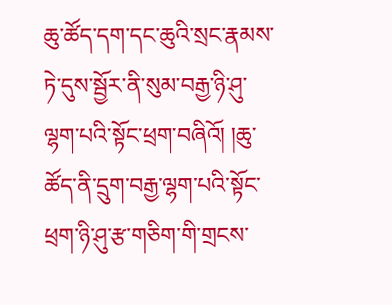ཆུ་ཚོད་དག་དང་ཆུའི་སྲང་རྣམས་ཏེ་དུས་སྦྱོར་ནི་སུམ་བརྒྱ་ཉི་ཤུ་ལྷག་པའི་སྟོང་ཕྲག་བཞིའོ། །ཆུ་ཚོད་ནི་དྲུག་བརྒྱ་ལྷག་པའི་སྟོང་ཕྲག་ཉི་ཤུ་རྩ་གཅིག་གི་གྲངས་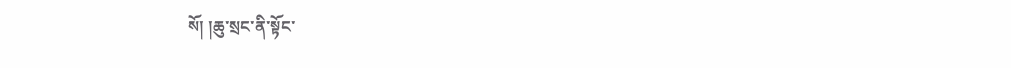སོ། །ཆུ་སྲང་ནི་སྟོང་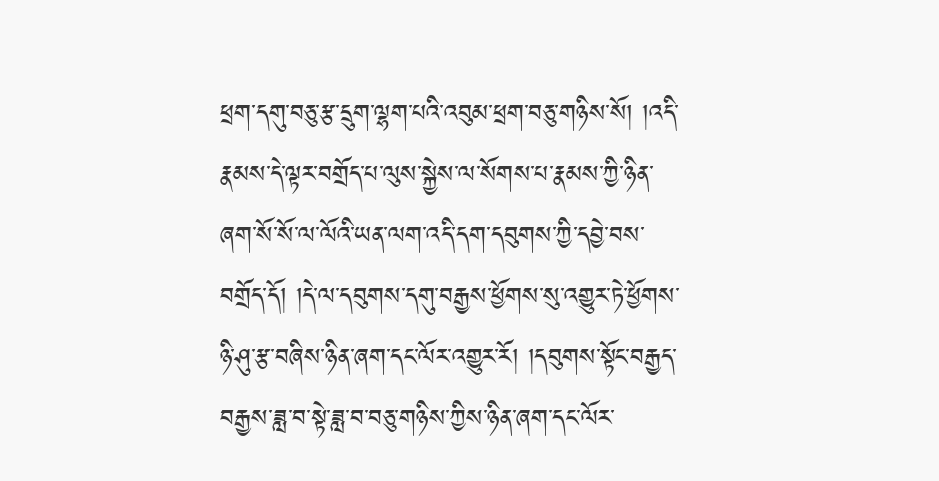ཕྲག་དགུ་བཅུ་རྩ་དྲུག་ལྷག་པའི་འབུམ་ཕྲག་བཅུ་གཉིས་སོ། །འདི་རྣམས་དེ་ལྟར་བགྲོད་པ་ལུས་སྐྱེས་ལ་སོགས་པ་རྣམས་ཀྱི་ཉིན་ཞག་སོ་སོ་ལ་ལོའི་ཡན་ལག་འདི་དག་དབུགས་ཀྱི་དབྱེ་བས་བགྲོད་དོ། །དེ་ལ་དབུགས་དགུ་བརྒྱས་ཕྱོགས་སུ་འགྱུར་ཏེ་ཕྱོགས་ཉི་ཤུ་རྩ་བཞིས་ཉིན་ཞག་དང་ལོར་འགྱུར་རོ། །དབུགས་སྟོང་བརྒྱད་བརྒྱས་ཟླ་བ་སྟེ་ཟླ་བ་བཅུ་གཉིས་ཀྱིས་ཉིན་ཞག་དང་ལོར་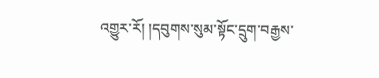འགྱུར་རོ། །དབུགས་སུམ་སྟོང་དྲུག་བརྒྱས་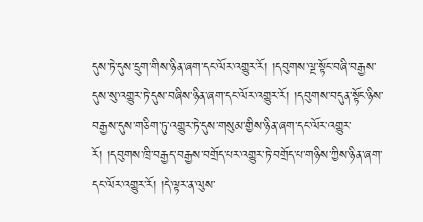དུས་ཏེ་དུས་དྲུག་གིས་ཉིན་ཞག་དང་ལོར་འགྱུར་རོ། །དབུགས་ལྔ་སྟོང་བཞི་བརྒྱས་དུས་སུ་འགྱུར་ཏེ་དུས་བཞིས་ཉིན་ཞག་དང་ལོར་འགྱུར་རོ། །དབུགས་བདུན་སྟོང་ཉིས་བརྒྱས་དུས་གཅིག་ཏུ་འགྱུར་ཏེ་དུས་གསུམ་གྱིས་ཉིན་ཞག་དང་ལོར་འགྱུར་རོ། །དབུགས་ཁྲི་བརྒྱད་བརྒྱས་བགྲོད་པར་འགྱུར་ཏེ་བགྲོད་པ་གཉིས་ཀྱིས་ཉིན་ཞག་དང་ལོར་འགྱུར་རོ། །དེ་ལྟར་ན་ལུས་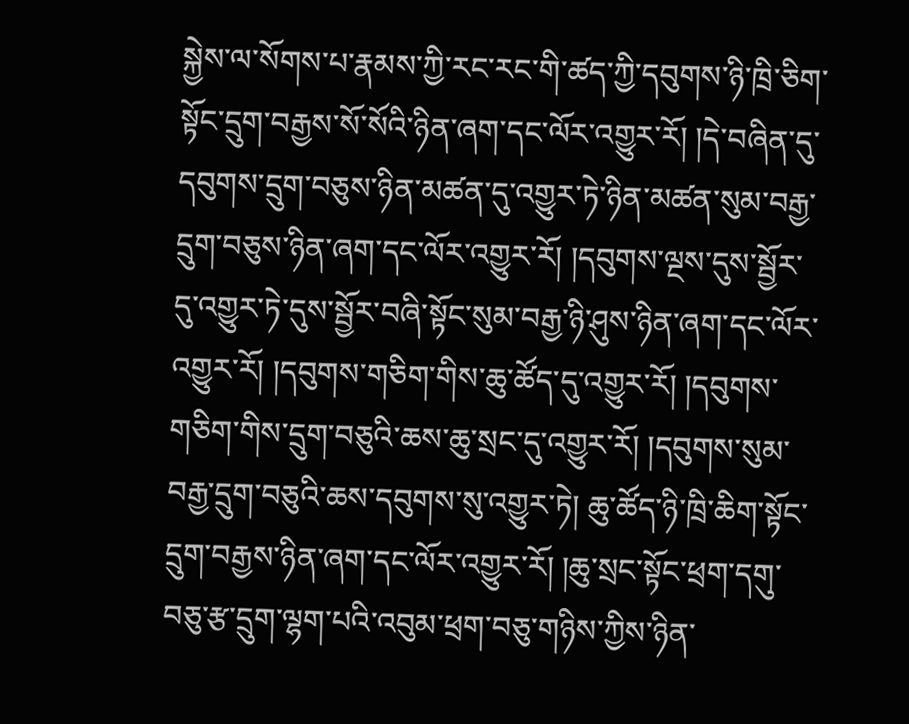སྐྱེས་ལ་སོགས་པ་རྣམས་ཀྱི་རང་རང་གི་ཚད་ཀྱི་དབུགས་ཉི་ཁྲི་ཅིག་སྟོང་དྲུག་བརྒྱས་སོ་སོའི་ཉིན་ཞག་དང་ལོར་འགྱུར་རོ། །དེ་བཞིན་དུ་དབུགས་དྲུག་བཅུས་ཉིན་མཚན་དུ་འགྱུར་ཏེ་ཉིན་མཚན་སུམ་བརྒྱ་དྲུག་བཅུས་ཉིན་ཞག་དང་ལོར་འགྱུར་རོ། །དབུགས་ལྔས་དུས་སྦྱོར་དུ་འགྱུར་ཏེ་དུས་སྦྱོར་བཞི་སྟོང་སུམ་བརྒྱ་ཉི་ཤུས་ཉིན་ཞག་དང་ལོར་འགྱུར་རོ། །དབུགས་གཅིག་གིས་ཆུ་ཚོད་དུ་འགྱུར་རོ། །དབུགས་གཅིག་གིས་དྲུག་བཅུའི་ཆས་ཆུ་སྲང་དུ་འགྱུར་རོ། །དབུགས་སུམ་བརྒྱ་དྲུག་བཅུའི་ཆས་དབུགས་སུ་འགྱུར་ཏེ། ཆུ་ཚོད་ཉི་ཁྲི་ཆིག་སྟོང་དྲུག་བརྒྱས་ཉིན་ཞག་དང་ལོར་འགྱུར་རོ། །ཆུ་སྲང་སྟོང་ཕྲག་དགུ་བཅུ་རྩ་དྲུག་ལྷག་པའི་འབུམ་ཕྲག་བཅུ་གཉིས་ཀྱིས་ཉིན་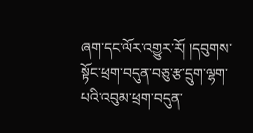ཞག་དང་ལོར་འགྱུར་རོ། །དབུགས་སྟོང་ཕྲག་བདུན་བཅུ་རྩ་དྲུག་ལྷག་པའི་འབུམ་ཕྲག་བདུན་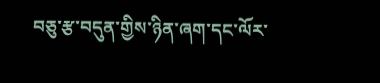བཅུ་རྩ་བདུན་གྱིས་ཉིན་ཞག་དང་ལོར་